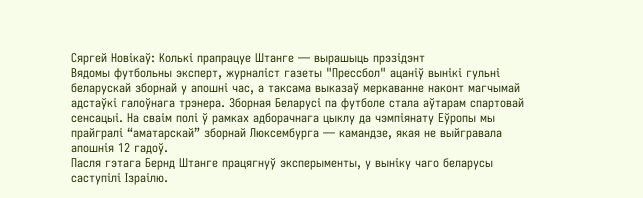Сяргей Новікаў: Колькі прапрацуе Штанге — вырашыць прэзідэнт
Вядомы футбольны эксперт, журналіст газеты "Прессбол" ацаніў вынікі гульні беларускай зборнай у апошні час, а таксама выказаў меркаванне наконт магчымай адстаўкі галоўнага трэнера. Зборная Беларусі па футболе стала аўтарам спартовай сенсацыі. На сваім полі ў рамках адборачнага цыклу да чэмпіянату Еўропы мы прайгралі “аматарскай” зборнай Люксембурга — камандзе, якая не выйгравала апошнія 12 гадоў.
Пасля гэтага Бернд Штанге працягнуў эксперыменты, у выніку чаго беларусы саступілі Ізраілю.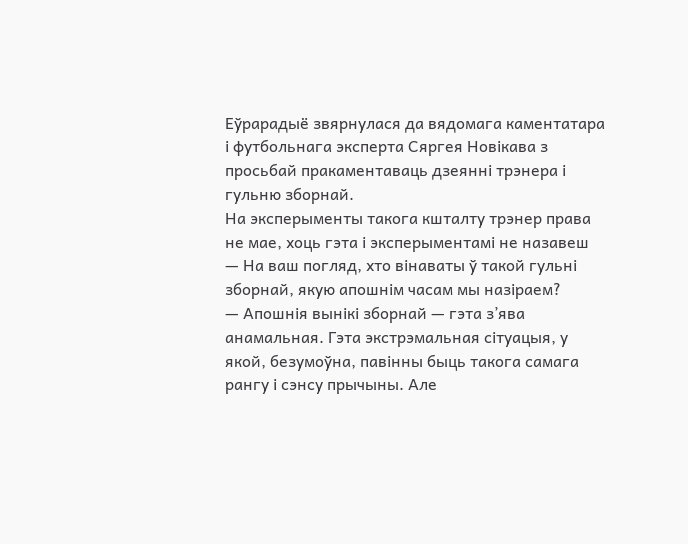Еўрарадыё звярнулася да вядомага каментатара і футбольнага эксперта Сяргея Новікава з просьбай пракаментаваць дзеянні трэнера і гульню зборнай.
На эксперыменты такога кшталту трэнер права не мае, хоць гэта і эксперыментамі не назавеш
— На ваш погляд, хто вінаваты ў такой гульні зборнай, якую апошнім часам мы назіраем?
— Апошнія вынікі зборнай — гэта з’ява анамальная. Гэта экстрэмальная сітуацыя, у якой, безумоўна, павінны быць такога самага рангу і сэнсу прычыны. Але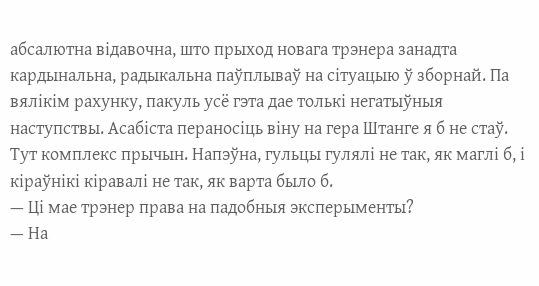абсалютна відавочна, што прыход новага трэнера занадта кардынальна, радыкальна паўплываў на сітуацыю ў зборнай. Па вялікім рахунку, пакуль усё гэта дае толькі негатыўныя наступствы. Асабіста пераносіць віну на гера Штанге я б не стаў. Тут комплекс прычын. Напэўна, гульцы гулялі не так, як маглі б, і кіраўнікі кіравалі не так, як варта было б.
— Ці мае трэнер права на падобныя эксперыменты?
— На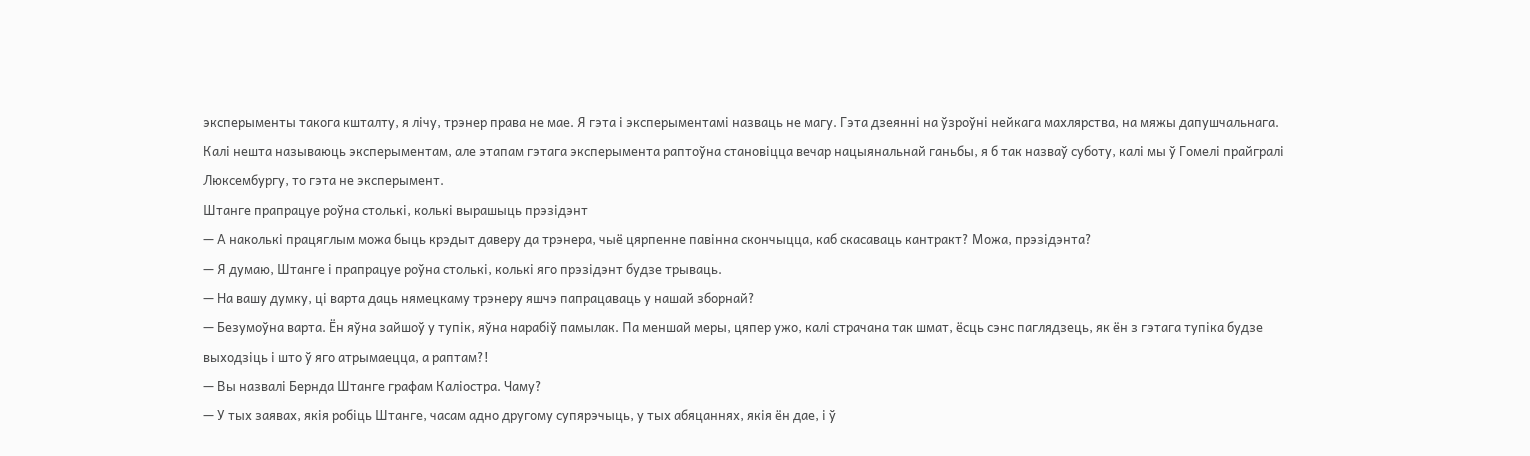эксперыменты такога кшталту, я лічу, трэнер права не мае. Я гэта і эксперыментамі назваць не магу. Гэта дзеянні на ўзроўні нейкага махлярства, на мяжы дапушчальнага. Калі нешта называюць эксперыментам, але этапам гэтага эксперымента раптоўна становіцца вечар нацыянальнай ганьбы, я б так назваў суботу, калі мы ў Гомелі прайгралі Люксембургу, то гэта не эксперымент.
Штанге прапрацуе роўна столькі, колькі вырашыць прэзідэнт
— А наколькі працяглым можа быць крэдыт даверу да трэнера, чыё цярпенне павінна скончыцца, каб скасаваць кантракт? Можа, прэзідэнта?
— Я думаю, Штанге і прапрацуе роўна столькі, колькі яго прэзідэнт будзе трываць.
— На вашу думку, ці варта даць нямецкаму трэнеру яшчэ папрацаваць у нашай зборнай?
— Безумоўна варта. Ён яўна зайшоў у тупік, яўна нарабіў памылак. Па меншай меры, цяпер ужо, калі страчана так шмат, ёсць сэнс паглядзець, як ён з гэтага тупіка будзе выходзіць і што ў яго атрымаецца, а раптам?!
— Вы назвалі Бернда Штанге графам Каліостра. Чаму?
— У тых заявах, якія робіць Штанге, часам адно другому супярэчыць, у тых абяцаннях, якія ён дае, і ў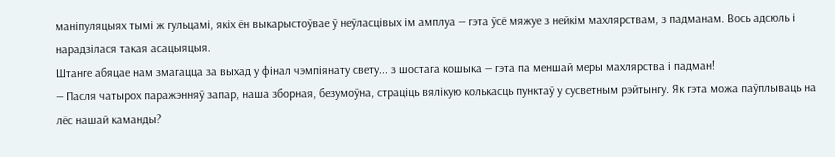маніпуляцыях тымі ж гульцамі, якіх ён выкарыстоўвае ў неўласцівых ім амплуа — гэта ўсё мяжуе з нейкім махлярствам, з падманам. Вось адсюль і нарадзілася такая асацыяцыя.
Штанге абяцае нам змагацца за выхад у фінал чэмпіянату свету... з шостага кошыка — гэта па меншай меры махлярства і падман!
— Пасля чатырох паражэнняў запар, наша зборная, безумоўна, страціць вялікую колькасць пунктаў у сусветным рэйтынгу. Як гэта можа паўплываць на лёс нашай каманды?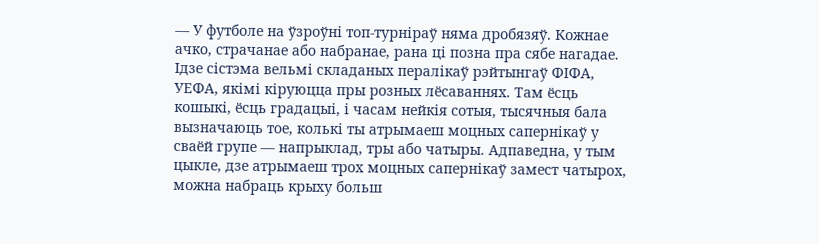— У футболе на ўзроўні топ-турніраў няма дробязяў. Кожнае ачко, страчанае або набранае, рана ці позна пра сябе нагадае. Ідзе сістэма вельмі складаных пералікаў рэйтынгаў ФІФА, УЕФА, якімі кіруюцца пры розных лёсаваннях. Там ёсць кошыкі, ёсць градацыі, і часам нейкія сотыя, тысячныя бала вызначаюць тое, колькі ты атрымаеш моцных сапернікаў у сваёй групе — напрыклад, тры або чатыры. Адпаведна, у тым цыкле, дзе атрымаеш трох моцных сапернікаў замест чатырох, можна набраць крыху больш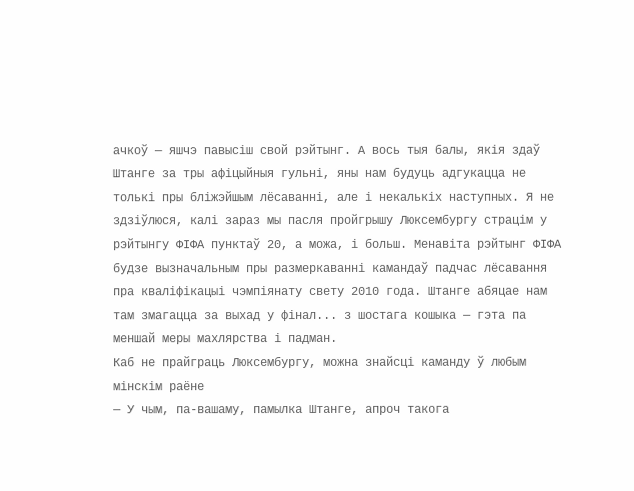ачкоў — яшчэ павысіш свой рэйтынг. А вось тыя балы, якія здаў Штанге за тры афіцыйныя гульні, яны нам будуць адгукацца не толькі пры бліжэйшым лёсаванні, але і некалькіх наступных. Я не здзіўлюся, калі зараз мы пасля пройгрышу Люксембургу страцім у рэйтынгу ФІФА пунктаў 20, а можа, і больш. Менавіта рэйтынг ФІФА будзе вызначальным пры размеркаванні камандаў падчас лёсавання пра кваліфікацыі чэмпіянату свету 2010 года. Штанге абяцае нам там змагацца за выхад у фінал... з шостага кошыка — гэта па меншай меры махлярства і падман.
Каб не прайграць Люксембургу, можна знайсці каманду ў любым мінскім раёне
— У чым, па-вашаму, памылка Штанге, апроч такога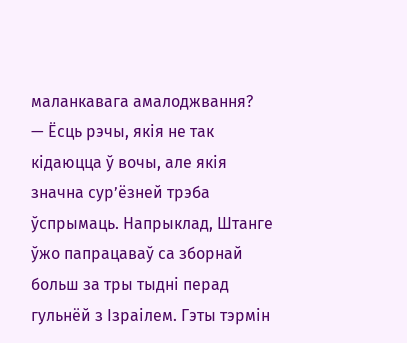маланкавага амалоджвання?
— Ёсць рэчы, якія не так кідаюцца ў вочы, але якія значна сур’ёзней трэба ўспрымаць. Напрыклад, Штанге ўжо папрацаваў са зборнай больш за тры тыдні перад гульнёй з Ізраілем. Гэты тэрмін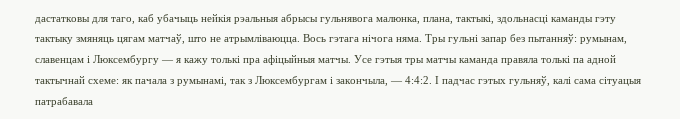дастатковы для таго, каб убачыць нейкія рэальныя абрысы гульнявога малюнка, плана, тактыкі, здольнасці каманды гэту тактыку змяняць цягам матчаў, што не атрымліваюцца. Вось гэтага нічога няма. Тры гульні запар без пытанняў: румынам, славенцам і Люксембургу — я кажу толькі пра афіцыйныя матчы. Усе гэтыя тры матчы каманда правяла толькі па адной тактычнай схеме: як пачала з румынамі, так з Люксембургам і закончыла, — 4:4:2. І падчас гэтых гульняў, калі сама сітуацыя патрабавала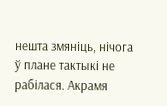нешта змяніць, нічога ў плане тактыкі не рабілася. Акрамя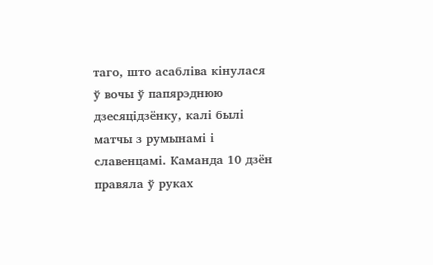таго, што асабліва кінулася ў вочы ў папярэднюю дзесяцідзёнку, калі былі матчы з румынамі і славенцамі. Каманда 10 дзён правяла ў руках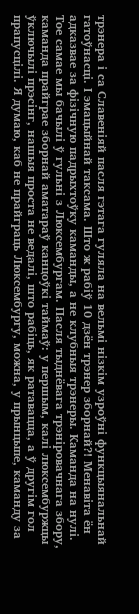трэнера і са Славеніяй пасля гэтага гуляла на вельмі нізкім узроўні функцыянальнай гатоўнасці. І эмацыйнай таксама. Што ж рабіў 10 дзён трэнер зборнай?! Менавіта ён адказвае за фізічную падрыхтоўку каманды, а не клубныя трэнеры. Каманда на нулі. Тое самае мы бачылі ў гульні з Люксембургам. Пасля тыднёвага трэніровачнага збору, каманда прайграе зборнай аматараў канцоўкі таймаў: у першым, калі люксембуржцы ўключылі прэсінг, нашыя проста не ведалі, што рабіць, як ратавацца, а ў другім гол прапусцілі. Я думаю, каб не прайграць Люксембургу, можна, у прынцыпе, каманду за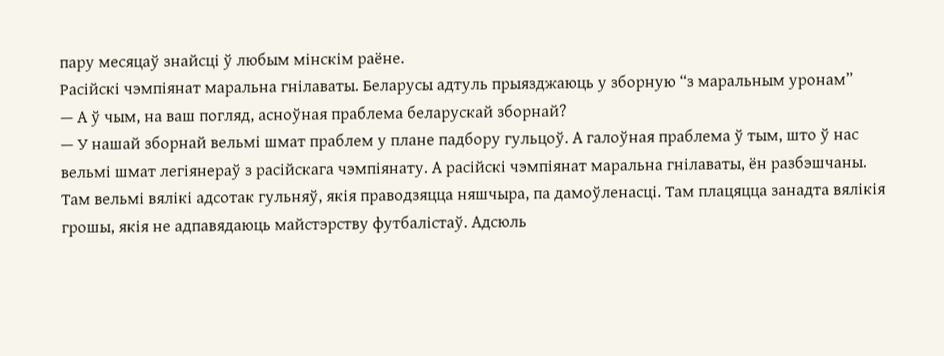пару месяцаў знайсці ў любым мінскім раёне.
Расійскі чэмпіянат маральна гнілаваты. Беларусы адтуль прыязджаюць у зборную “з маральным уронам”
— А ў чым, на ваш погляд, асноўная праблема беларускай зборнай?
— У нашай зборнай вельмі шмат праблем у плане падбору гульцоў. А галоўная праблема ў тым, што ў нас вельмі шмат легіянераў з расійскага чэмпіянату. А расійскі чэмпіянат маральна гнілаваты, ён разбэшчаны. Там вельмі вялікі адсотак гульняў, якія праводзяцца няшчыра, па дамоўленасці. Там плацяцца занадта вялікія грошы, якія не адпавядаюць майстэрству футбалістаў. Адсюль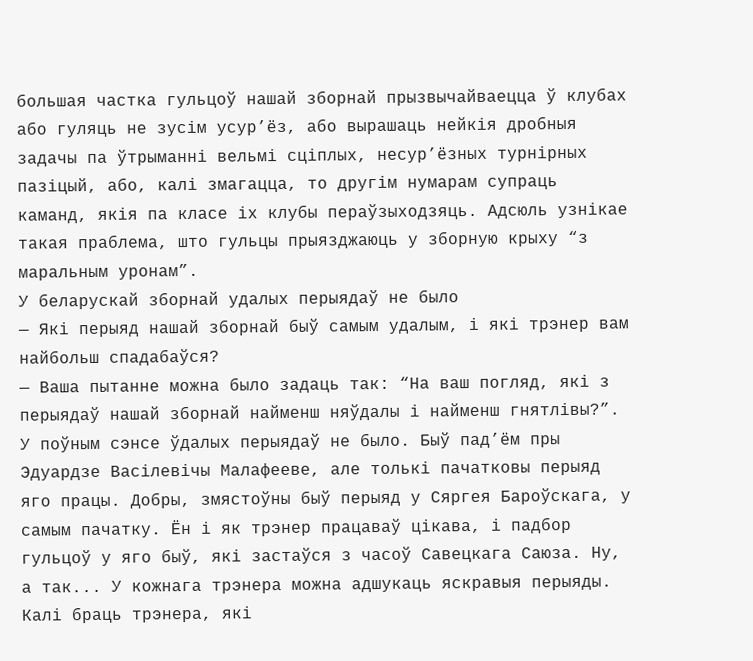большая частка гульцоў нашай зборнай прызвычайваецца ў клубах або гуляць не зусім усур’ёз, або вырашаць нейкія дробныя задачы па ўтрыманні вельмі сціплых, несур’ёзных турнірных пазіцый, або, калі змагацца, то другім нумарам супраць каманд, якія па класе іх клубы пераўзыходзяць. Адсюль узнікае такая праблема, што гульцы прыязджаюць у зборную крыху “з маральным уронам”.
У беларускай зборнай удалых перыядаў не было
— Які перыяд нашай зборнай быў самым удалым, і які трэнер вам найбольш спадабаўся?
— Ваша пытанне можна было задаць так: “На ваш погляд, які з перыядаў нашай зборнай найменш няўдалы і найменш гнятлівы?”. У поўным сэнсе ўдалых перыядаў не было. Быў пад’ём пры Эдуардзе Васілевічы Малафееве, але толькі пачатковы перыяд яго працы. Добры, змястоўны быў перыяд у Сяргея Бароўскага, у самым пачатку. Ён і як трэнер працаваў цікава, і падбор гульцоў у яго быў, які застаўся з часоў Савецкага Саюза. Ну, а так... У кожнага трэнера можна адшукаць яскравыя перыяды. Калі браць трэнера, які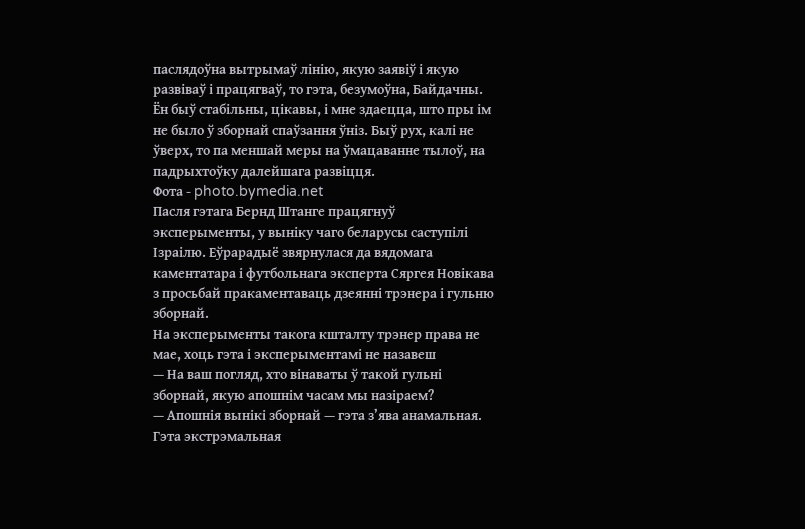паслядоўна вытрымаў лінію, якую заявіў і якую развіваў і працягваў, то гэта, безумоўна, Байдачны. Ён быў стабільны, цікавы, і мне здаецца, што пры ім не было ў зборнай спаўзання ўніз. Быў рух, калі не ўверх, то па меншай меры на ўмацаванне тылоў, на падрыхтоўку далейшага развіцця.
Фота - photo.bymedia.net
Пасля гэтага Бернд Штанге працягнуў эксперыменты, у выніку чаго беларусы саступілі Ізраілю. Еўрарадыё звярнулася да вядомага каментатара і футбольнага эксперта Сяргея Новікава з просьбай пракаментаваць дзеянні трэнера і гульню зборнай.
На эксперыменты такога кшталту трэнер права не мае, хоць гэта і эксперыментамі не назавеш
— На ваш погляд, хто вінаваты ў такой гульні зборнай, якую апошнім часам мы назіраем?
— Апошнія вынікі зборнай — гэта з’ява анамальная. Гэта экстрэмальная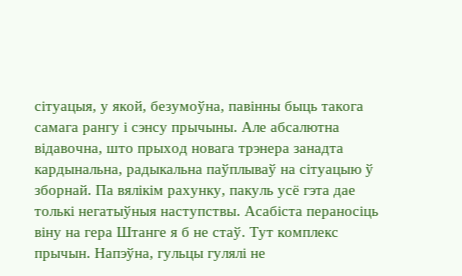сітуацыя, у якой, безумоўна, павінны быць такога самага рангу і сэнсу прычыны. Але абсалютна відавочна, што прыход новага трэнера занадта кардынальна, радыкальна паўплываў на сітуацыю ў зборнай. Па вялікім рахунку, пакуль усё гэта дае толькі негатыўныя наступствы. Асабіста пераносіць віну на гера Штанге я б не стаў. Тут комплекс прычын. Напэўна, гульцы гулялі не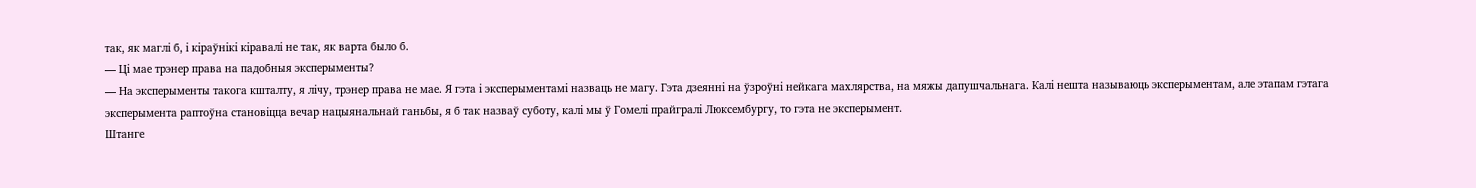так, як маглі б, і кіраўнікі кіравалі не так, як варта было б.
— Ці мае трэнер права на падобныя эксперыменты?
— На эксперыменты такога кшталту, я лічу, трэнер права не мае. Я гэта і эксперыментамі назваць не магу. Гэта дзеянні на ўзроўні нейкага махлярства, на мяжы дапушчальнага. Калі нешта называюць эксперыментам, але этапам гэтага эксперымента раптоўна становіцца вечар нацыянальнай ганьбы, я б так назваў суботу, калі мы ў Гомелі прайгралі Люксембургу, то гэта не эксперымент.
Штанге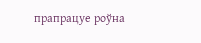прапрацуе роўна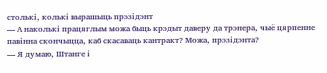столькі, колькі вырашыць прэзідэнт
— А наколькі працяглым можа быць крэдыт даверу да трэнера, чыё цярпенне павінна скончыцца, каб скасаваць кантракт? Можа, прэзідэнта?
— Я думаю, Штанге і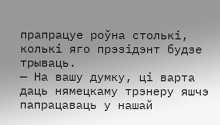прапрацуе роўна столькі, колькі яго прэзідэнт будзе трываць.
— На вашу думку, ці варта даць нямецкаму трэнеру яшчэ папрацаваць у нашай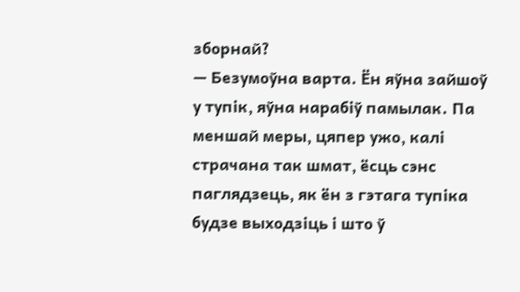зборнай?
— Безумоўна варта. Ён яўна зайшоў у тупік, яўна нарабіў памылак. Па меншай меры, цяпер ужо, калі страчана так шмат, ёсць сэнс паглядзець, як ён з гэтага тупіка будзе выходзіць і што ў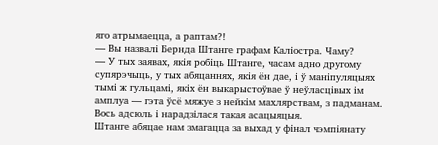яго атрымаецца, а раптам?!
— Вы назвалі Бернда Штанге графам Каліостра. Чаму?
— У тых заявах, якія робіць Штанге, часам адно другому супярэчыць, у тых абяцаннях, якія ён дае, і ў маніпуляцыях тымі ж гульцамі, якіх ён выкарыстоўвае ў неўласцівых ім амплуа — гэта ўсё мяжуе з нейкім махлярствам, з падманам. Вось адсюль і нарадзілася такая асацыяцыя.
Штанге абяцае нам змагацца за выхад у фінал чэмпіянату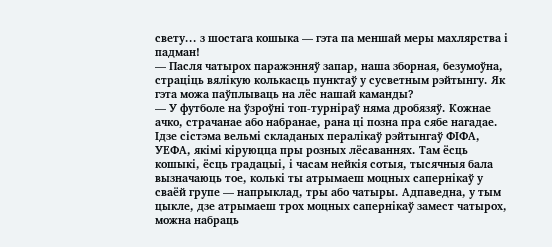свету... з шостага кошыка — гэта па меншай меры махлярства і падман!
— Пасля чатырох паражэнняў запар, наша зборная, безумоўна, страціць вялікую колькасць пунктаў у сусветным рэйтынгу. Як гэта можа паўплываць на лёс нашай каманды?
— У футболе на ўзроўні топ-турніраў няма дробязяў. Кожнае ачко, страчанае або набранае, рана ці позна пра сябе нагадае. Ідзе сістэма вельмі складаных пералікаў рэйтынгаў ФІФА, УЕФА, якімі кіруюцца пры розных лёсаваннях. Там ёсць кошыкі, ёсць градацыі, і часам нейкія сотыя, тысячныя бала вызначаюць тое, колькі ты атрымаеш моцных сапернікаў у сваёй групе — напрыклад, тры або чатыры. Адпаведна, у тым цыкле, дзе атрымаеш трох моцных сапернікаў замест чатырох, можна набраць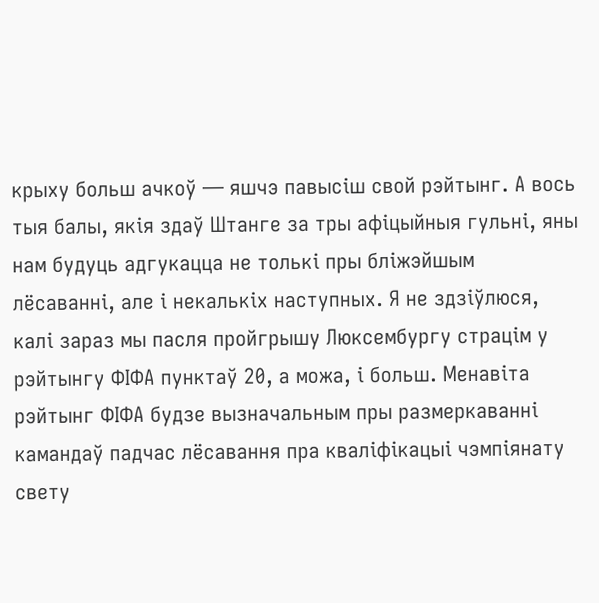крыху больш ачкоў — яшчэ павысіш свой рэйтынг. А вось тыя балы, якія здаў Штанге за тры афіцыйныя гульні, яны нам будуць адгукацца не толькі пры бліжэйшым лёсаванні, але і некалькіх наступных. Я не здзіўлюся, калі зараз мы пасля пройгрышу Люксембургу страцім у рэйтынгу ФІФА пунктаў 20, а можа, і больш. Менавіта рэйтынг ФІФА будзе вызначальным пры размеркаванні камандаў падчас лёсавання пра кваліфікацыі чэмпіянату свету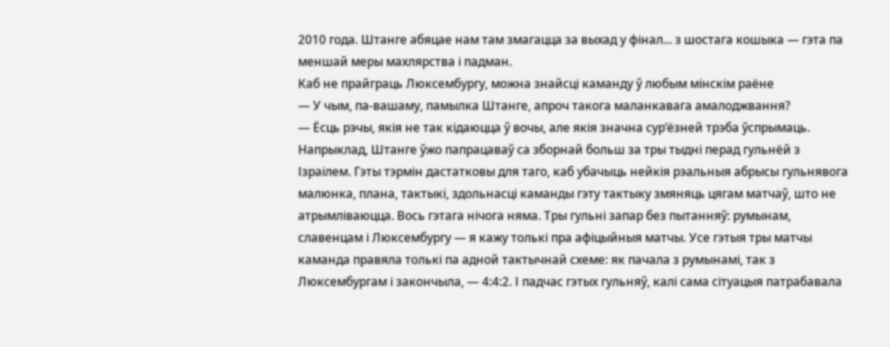2010 года. Штанге абяцае нам там змагацца за выхад у фінал... з шостага кошыка — гэта па меншай меры махлярства і падман.
Каб не прайграць Люксембургу, можна знайсці каманду ў любым мінскім раёне
— У чым, па-вашаму, памылка Штанге, апроч такога маланкавага амалоджвання?
— Ёсць рэчы, якія не так кідаюцца ў вочы, але якія значна сур’ёзней трэба ўспрымаць. Напрыклад, Штанге ўжо папрацаваў са зборнай больш за тры тыдні перад гульнёй з Ізраілем. Гэты тэрмін дастатковы для таго, каб убачыць нейкія рэальныя абрысы гульнявога малюнка, плана, тактыкі, здольнасці каманды гэту тактыку змяняць цягам матчаў, што не атрымліваюцца. Вось гэтага нічога няма. Тры гульні запар без пытанняў: румынам, славенцам і Люксембургу — я кажу толькі пра афіцыйныя матчы. Усе гэтыя тры матчы каманда правяла толькі па адной тактычнай схеме: як пачала з румынамі, так з Люксембургам і закончыла, — 4:4:2. І падчас гэтых гульняў, калі сама сітуацыя патрабавала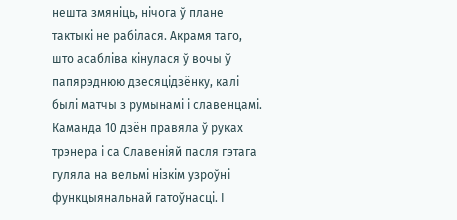нешта змяніць, нічога ў плане тактыкі не рабілася. Акрамя таго, што асабліва кінулася ў вочы ў папярэднюю дзесяцідзёнку, калі былі матчы з румынамі і славенцамі. Каманда 10 дзён правяла ў руках трэнера і са Славеніяй пасля гэтага гуляла на вельмі нізкім узроўні функцыянальнай гатоўнасці. І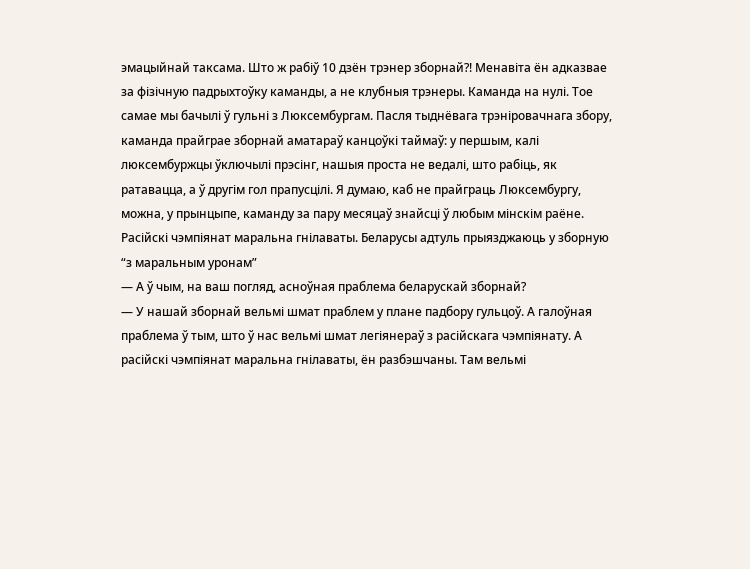эмацыйнай таксама. Што ж рабіў 10 дзён трэнер зборнай?! Менавіта ён адказвае за фізічную падрыхтоўку каманды, а не клубныя трэнеры. Каманда на нулі. Тое самае мы бачылі ў гульні з Люксембургам. Пасля тыднёвага трэніровачнага збору, каманда прайграе зборнай аматараў канцоўкі таймаў: у першым, калі люксембуржцы ўключылі прэсінг, нашыя проста не ведалі, што рабіць, як ратавацца, а ў другім гол прапусцілі. Я думаю, каб не прайграць Люксембургу, можна, у прынцыпе, каманду за пару месяцаў знайсці ў любым мінскім раёне.
Расійскі чэмпіянат маральна гнілаваты. Беларусы адтуль прыязджаюць у зборную “з маральным уронам”
— А ў чым, на ваш погляд, асноўная праблема беларускай зборнай?
— У нашай зборнай вельмі шмат праблем у плане падбору гульцоў. А галоўная праблема ў тым, што ў нас вельмі шмат легіянераў з расійскага чэмпіянату. А расійскі чэмпіянат маральна гнілаваты, ён разбэшчаны. Там вельмі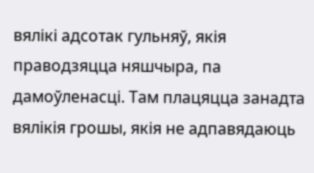вялікі адсотак гульняў, якія праводзяцца няшчыра, па дамоўленасці. Там плацяцца занадта вялікія грошы, якія не адпавядаюць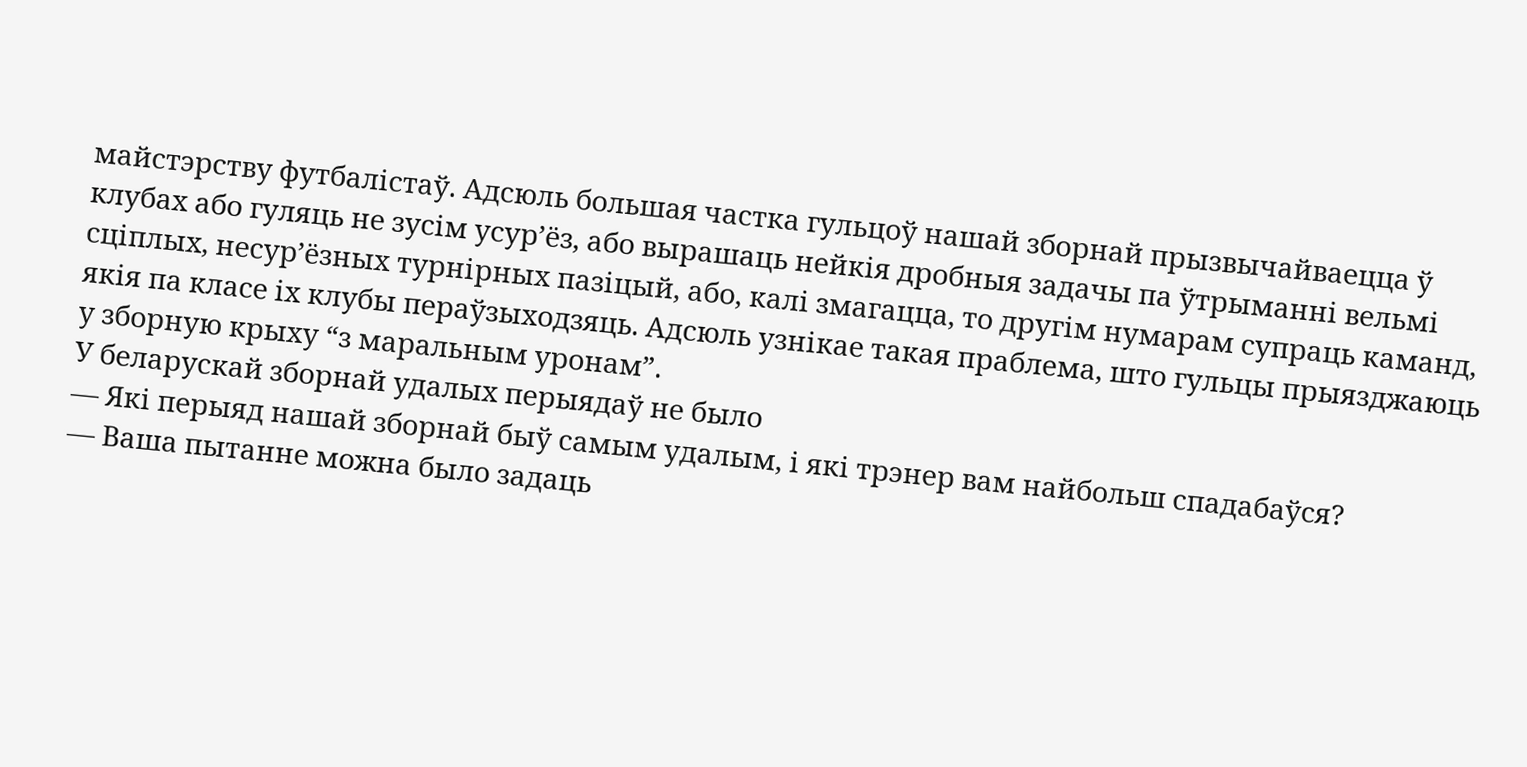майстэрству футбалістаў. Адсюль большая частка гульцоў нашай зборнай прызвычайваецца ў клубах або гуляць не зусім усур’ёз, або вырашаць нейкія дробныя задачы па ўтрыманні вельмі сціплых, несур’ёзных турнірных пазіцый, або, калі змагацца, то другім нумарам супраць каманд, якія па класе іх клубы пераўзыходзяць. Адсюль узнікае такая праблема, што гульцы прыязджаюць у зборную крыху “з маральным уронам”.
У беларускай зборнай удалых перыядаў не было
— Які перыяд нашай зборнай быў самым удалым, і які трэнер вам найбольш спадабаўся?
— Ваша пытанне можна было задаць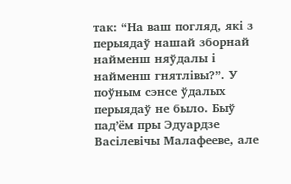так: “На ваш погляд, які з перыядаў нашай зборнай найменш няўдалы і найменш гнятлівы?”. У поўным сэнсе ўдалых перыядаў не было. Быў пад’ём пры Эдуардзе Васілевічы Малафееве, але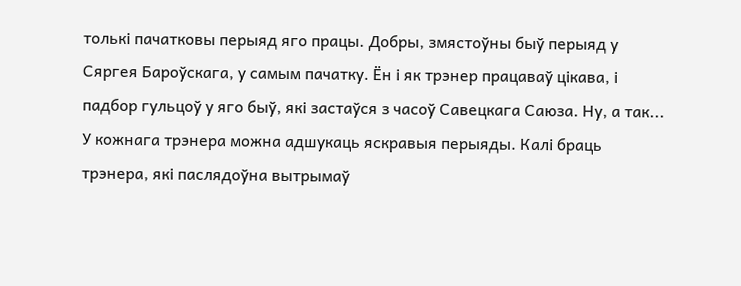толькі пачатковы перыяд яго працы. Добры, змястоўны быў перыяд у Сяргея Бароўскага, у самым пачатку. Ён і як трэнер працаваў цікава, і падбор гульцоў у яго быў, які застаўся з часоў Савецкага Саюза. Ну, а так... У кожнага трэнера можна адшукаць яскравыя перыяды. Калі браць трэнера, які паслядоўна вытрымаў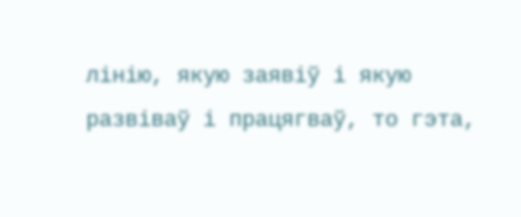лінію, якую заявіў і якую развіваў і працягваў, то гэта,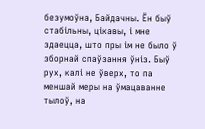безумоўна, Байдачны. Ён быў стабільны, цікавы, і мне здаецца, што пры ім не было ў зборнай спаўзання ўніз. Быў рух, калі не ўверх, то па меншай меры на ўмацаванне тылоў, на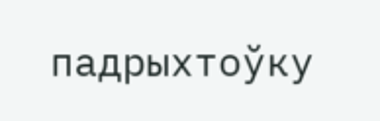падрыхтоўку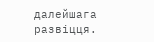далейшага развіцця.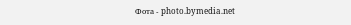Фота - photo.bymedia.net